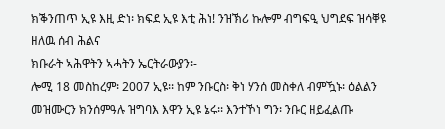ክቕንጠጥ ኢዩ እዚ ድነ፡ ክፍደ ኢዩ እቲ ሕነ! ንዝኽሪ ኩሎም ብግፍዒ ህግደፍ ዝሳቐዩ ዘለዉ ሰብ ሕልና
ክቡራት ኣሕዋትን ኣሓትን ኤርትራውያን፡-
ሎሚ 18 መስከረም፡ 2007 ኢዩ፡፡ ከም ንቡርስ፡ ቅነ ሃንሰ መስቀለ ብምዃኑ፡ ዕልልን መዝሙርን ክንሰምዓሉ ዝግባእ እዋን ኢዩ ኔሩ፡፡ እንተኾነ ግን፡ ንቡር ዘይፈልጡ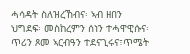ሓሳዳት ስለዝረኸብና፡ ኣብ ዘበን ህግደፍ፡ መስከረምን ሰነን ተሓዋዊሱና፡ ጥሪን ጾመ ኣርብዓን ተደናጊሩና፣ጥሜት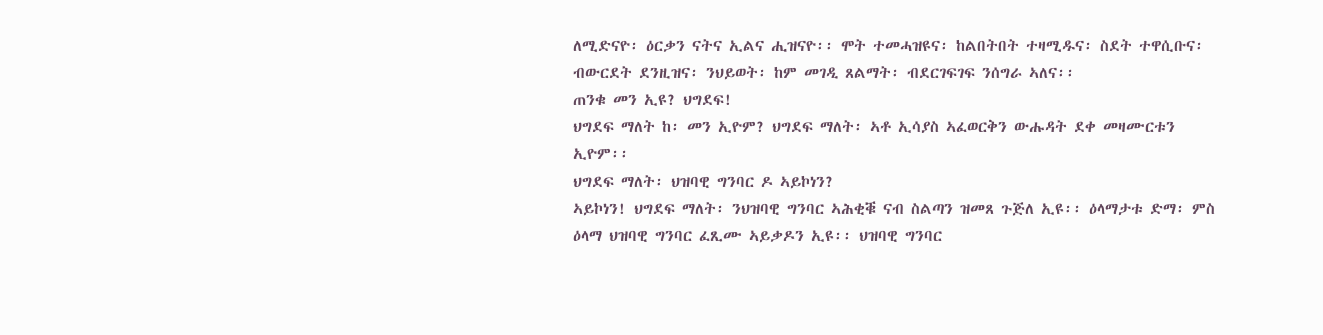ለሚድናዮ፡ ዕርቃን ናትና ኢልና ሒዝናዮ፡፡ ሞት ተመሓዝዩና፡ ከልበትበት ተዛሚዱና፡ ስደት ተዋሲቡና፡ ብውርደት ደንዚዝና፡ ንህይወት፡ ከም መገዲ ጸልማት፡ ብደርገፍገፍ ንሰግራ ኣለና፡፡
ጠንቁ መን ኢዩ? ህግደፍ!
ህግደፍ ማለት ከ፡ መን ኢዮም? ህግደፍ ማለት፡ ኣቶ ኢሳያስ ኣፈወርቅን ውሑዳት ደቀ መዛሙርቱን ኢዮም፡፡
ህግደፍ ማለት፡ ህዝባዊ ግንባር ዶ ኣይኮነን?
ኣይኮነን! ህግደፍ ማለት፡ ንህዝባዊ ግንባር ኣሕቂቑ ናብ ስልጣን ዝመጸ ጉጅለ ኢዩ፡፡ ዕላማታቱ ድማ፡ ምስ ዕላማ ህዝባዊ ግንባር ፈጺሙ ኣይቃዶን ኢዩ፡፡ ህዝባዊ ግንባር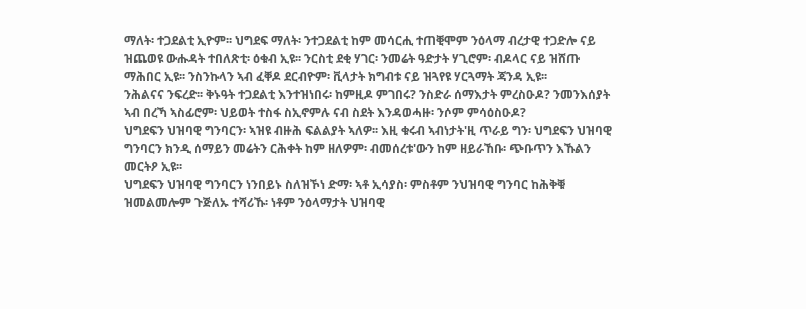ማለት፡ ተጋደልቲ ኢዮም፡፡ ህግደፍ ማለት፡ ንተጋደልቲ ከም መሳርሒ ተጠቒሞም ንዕላማ ብረታዊ ተጋድሎ ናይ ዝጨወዩ ውሑዳት ተበለጽቲ፡ ዕቁብ ኢዩ፡፡ ንርስቲ ደቂ ሃገር፡ ንመሬት ዓድታት ሃጊሮም፡ ብዶላር ናይ ዝሸጡ ማሕበር ኢዩ፡፡ ንስንኩላን ኣብ ፈቐዶ ደርብዮም፡ ቪላታት ክግብቱ ናይ ዝጓየዩ ሃርጓማት ጃንዳ ኢዩ፡፡
ንሕልናና ንፍረድ፡፡ ቅኑዓት ተጋደልቲ እንተዝነበሩ፡ ከምዚዶ ምገበሩ? ንስድራ ሰማእታት ምረስዑዶ? ንመንእሰያት ኣብ በረኻ ኣስፊሮም፡ ህይወት ተስፋ ስኢኖምሉ ናብ ስደት እንዳወሓዙ፡ ንሶም ምሳዕስዑዶ?
ህግደፍን ህዝባዊ ግንባርን፡ ኣዝዩ ብዙሕ ፍልልያት ኣለዎ፡፡ እዚ ቁሩብ ኣብነታት'ዚ ጥራይ ግን፡ ህግደፍን ህዝባዊ ግንባርን ክንዲ ሰማይን መሬትን ርሕቀት ከም ዘለዎም፡ ብመሰረቱ'ውን ከም ዘይራኸቡ፡ ጭቡጥን እኹልን መርትዖ ኢዩ፡፡
ህግደፍን ህዝባዊ ግንባርን ነንበይኑ ስለዝኾነ ድማ፡ ኣቶ ኢሳያስ፡ ምስቶም ንህዝባዊ ግንባር ከሕቅቑ ዝመልመሎም ጉጅለኡ ተሻሪኹ፡ ነቶም ንዕላማታት ህዝባዊ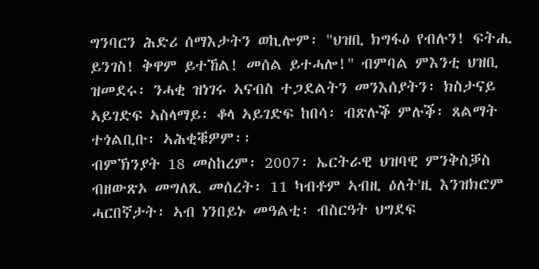ግንባርን ሕድሪ ሰማእታትን ወኪሎም፡ "ህዝቢ ክግፋዕ የብሉን! ፍትሒ ይንገስ! ቅዋም ይተኸል! መሰል ይተሓሎ!" ብምባል ምእንቲ ህዝቢ ዝመደሩ፡ ንሓቂ ዝነገሩ ኣናብስ ተጋደልትን መንእሰያትን፡ ክስታናይ ኣይገድፍ ኣስላማይ፡ ቆላ ኣይገድፍ ከበሳ፡ ብጽሉቕ ምሉቕ፡ ጸልማት ተጎልቢቡ፡ ኣሕቂቑዎም፡፡
ብምኽንያት 18 መስከረም፡ 2007፡ ኤርትራዊ ህዝባዊ ምንቅስቓስ ብዘውጽኦ መግለጺ መሰረት፡ 11 ካብቶም ኣብዚ ዕለት'ዚ እንዝክሮም ሓርበኛታት፡ ኣብ ነንበይኑ መዓልቲ፡ ብስርዓት ህግደፍ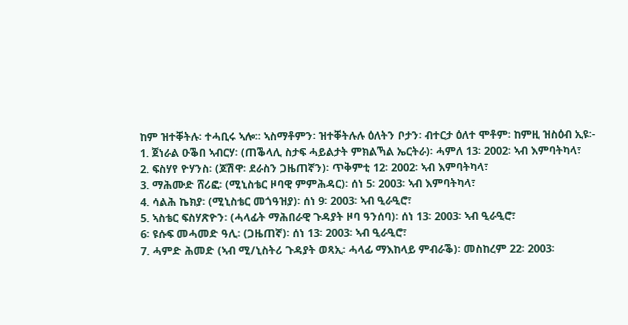ከም ዝተቐትሉ፡ ተሓቢሩ ኣሎ፡፡ ኣስማቶምን፡ ዝተቐትሉሉ ዕለትን ቦታን፡ ብተርታ ዕለተ ሞቶም፡ ከምዚ ዝስዕብ ኢዩ፡-
1. ጀነራል ዑቕበ ኣብርሃ፡ (ጠቕላሊ ስታፍ ሓይልታት ምክልኻል ኤርትራ)፡ ሓምለ 13፡ 2002፡ ኣብ እምባትካላ፣
2. ፍስሃየ ዮሃንስ፡ (ጆሽዋ፡ ደራስን ጋዜጠኛን)፡ ጥቅምቲ 12፡ 2002፡ ኣብ እምባትካላ፣
3. ማሕሙድ ሸሪፎ፡ (ሚኒስቴር ዞባዊ ምምሕዳር)፡ ሰነ 5፡ 2003፡ ኣብ እምባትካላ፣
4. ሳልሕ ኬክያ፡ (ሚኒስቴር መጎዓዝያ)፡ ሰነ 9፡ 2003፡ ኣብ ዒራዒሮ፣
5. ኣስቴር ፍስሃጽዮን፡ (ሓላፊት ማሕበራዊ ጉዳያት ዞባ ዓንሰባ)፡ ሰነ 13፡ 2003፡ ኣብ ዒራዒሮ፣
6፡ ዩሱፍ መሓመድ ዓሊ፡ (ጋዜጠኛ)፡ ሰነ 13፡ 2003፡ ኣብ ዒራዒሮ፣
7. ሓምድ ሕመድ (ኣብ ሚ/ኒስትሪ ጉዳያት ወጻኢ፡ ሓላፊ ማእከላይ ምብራቕ)፡ መስከረም 22፡ 2003፡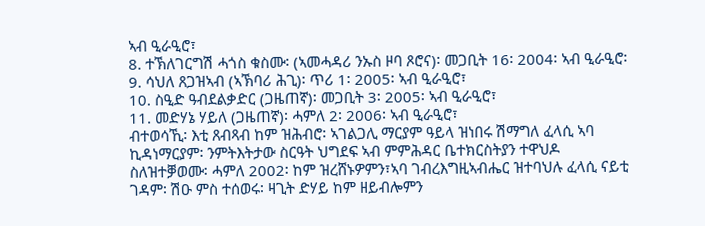ኣብ ዒራዒሮ፣
8. ተኽለገርግሽ ሓጎስ ቁስሙ፡ (ኣመሓዳሪ ንኡስ ዞባ ጾሮና)፡ መጋቢት 16፡ 2004፡ ኣብ ዒራዒሮ፡
9. ሳህለ ጸጋዝኣብ (ኣኽባሪ ሕጊ)፡ ጥሪ 1፡ 2005፡ ኣብ ዒራዒሮ፣
10. ስዒድ ዓብደልቃድር (ጋዜጠኛ)፡ መጋቢት 3፡ 2005፡ ኣብ ዒራዒሮ፣
11. መድሃኔ ሃይለ (ጋዜጠኛ)፡ ሓምለ 2፡ 2006፡ ኣብ ዒራዒሮ፣
ብተወሳኺ፡ እቲ ጸብጻብ ከም ዝሕብሮ፡ ኣገልጋሊ ማርያም ዓይላ ዝነበሩ ሽማግለ ፈላሲ ኣባ ኪዳነማርያም፡ ንምትእትታው ስርዓት ህግደፍ ኣብ ምምሕዳር ቤተክርስትያን ተዋህዶ ስለዝተቓወሙ፡ ሓምለ 2002፡ ከም ዝረሸኑዎምን፣ኣባ ገብረእግዚኣብሔር ዝተባህሉ ፈላሲ ናይቲ ገዳም፡ ሽዑ ምስ ተሰወሩ፡ ዛጊት ድሃይ ከም ዘይብሎምን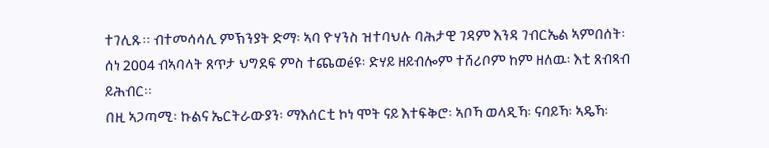ተገሊጹ፡፡ ብተመሳሳሊ ምኽንያት ድማ፡ ኣባ ዮሃንስ ዝተባህሉ ባሕታዊ ገዳም እንዳ ገብርኤል ኣምበሰት፡ ሰነ 2004 ብኣባላት ጸጥታ ህግደፍ ምስ ተጨወéዩ፡ ድሃይ ዘይብሎም ተሸሪቦም ከም ዘለዉ፡ እቲ ጸብጻብ ይሕብር፡፡
በዚ ኣጋጣሚ፡ ኩልና ኤርትራውያን፡ ማእሰርቲ ኮነ ሞት ናይ እተፍቅሮ፡ ኣቦኻ ወላዲኻ፡ ናባይኻ፡ ኣዴኻ፡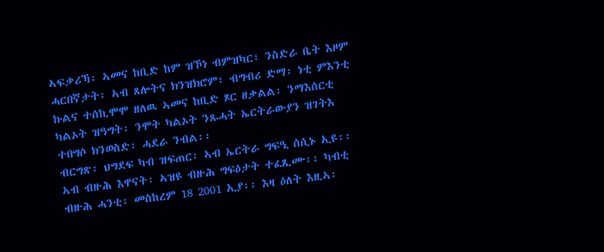ኣፍቃሪኻ፡ ኣመና ከቢድ ከም ዝኾነ ብምዝካር፣ ንስድራ ቤት እዞም ሓርበኛታት፡ ኣብ ጸሎትና ክንዝክሮም፣ ብግብሪ ድማ፡ ነቲ ምእንቲ ኩልና ተሰኪሞሞ ዘለዉ ኣመና ከቢድ ጾር ዘቃልል፡ ንማእሰርቲ ካልኦት ዝዓግት፡ ንሞት ካልኦት ንጹሓት ኤርትራውያን ዝገትእ ተበግሶ ክንወስድ፡ ሓደራ ንብል፡፡
ብርግጽ፡ ህግደፍ ካብ ዝፍጠር፡ ኣብ ኤርትራ ግፍዒ ሰሲኑ ኢዩ፡፡ ኣብ ብዙሕ እዋናት፡ ኣዝዩ ብዙሕ ግፍዕታት ተፈጺሙ፡፡ ካብቲ ብዙሕ ሓንቲ፡ መስከረም 18 2001 ኢያ፡፡ እዛ ዕለት እዚኣ፡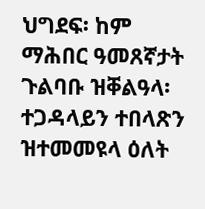ህግደፍ፡ ከም ማሕበር ዓመጸኛታት ጉልባቡ ዝቐልዓላ፡ ተጋዳላይን ተበላጽን ዝተመመዩላ ዕለት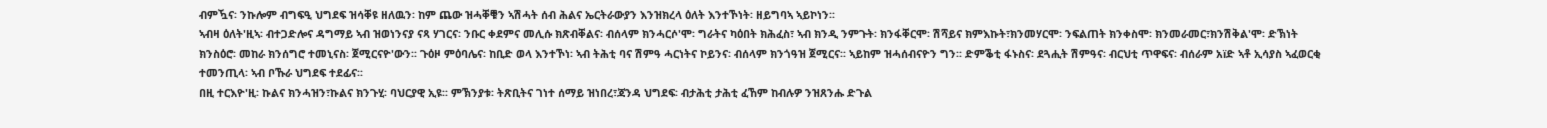ብምዃና፡ ንኩሎም ብግፍዒ ህግደፍ ዝሳቐዩ ዘለዉን፡ ከም ጨው ዝሓቐቑን ኣሽሓት ሰብ ሕልና ኤርትራውያን እንዝክረላ ዕለት እንተኾነት፡ ዘይግባኣ ኣይኮነን፡፡
ኣብዛ ዕለት'ዚኣ፡ ብተጋድሎና ዳግማይ ኣብ ዝወነንናያ ናጻ ሃገርና፡ ንቡር ቀደምና መሊሱ ክጽብቐልና፡ ብሰላም ክንሓርሶ'ሞ፡ ግራትና ካዕበት ክሕፈስ፣ ኣብ ክንዲ ንምጉት፡ ክንፋቐርሞ፡ ሽሻይና ክምእኩት፣ክንመሃርሞ፡ ንፍልጠት ክንቀስሞ፡ ክንመራመር፣ክንሽቅል'ሞ፡ ድኽነት ክንስዕሮ፡ መከራ ክንሰግሮ ተመኒናስ፡ ጀሚርናዮ'ውን፡፡ ጉዕዞ ምዕባሌና፡ ከቢድ ወላ እንተኾነ፡ ኣብ ትሕቲ ባና ሽምዓ ሓርነትና ኮይንና፡ ብሰላም ክንጎዓዝ ጀሚርና፡፡ ኣይከም ዝሓሰብናዮን ግን፡፡ ድምቕቲ ፋኑስና፡ ደጓሒት ሽምዓና፡ ብርህቲ ጥዋፍና፡ ብሰራም አïድ ኣቶ ኢሳያስ ኣፈወርቂ ተመንጢላ፡ ኣብ ቦኹራ ህግደፍ ተደፊና፡፡
በዚ ተርእዮ'ዚ፡ ኩልና ክንሓዝን፣ኩልና ክንጉሂ፡ ባህርያዊ ኢዩ፡፡ ምኽንያቱ፡ ትጽቢትና ገነተ ሰማይ ዝነበረ፣ጃንዳ ህግደፍ፡ ብታሕቲ ታሕቲ ፈኸም ከብሉዎ ንዝጸንሑ ድጉል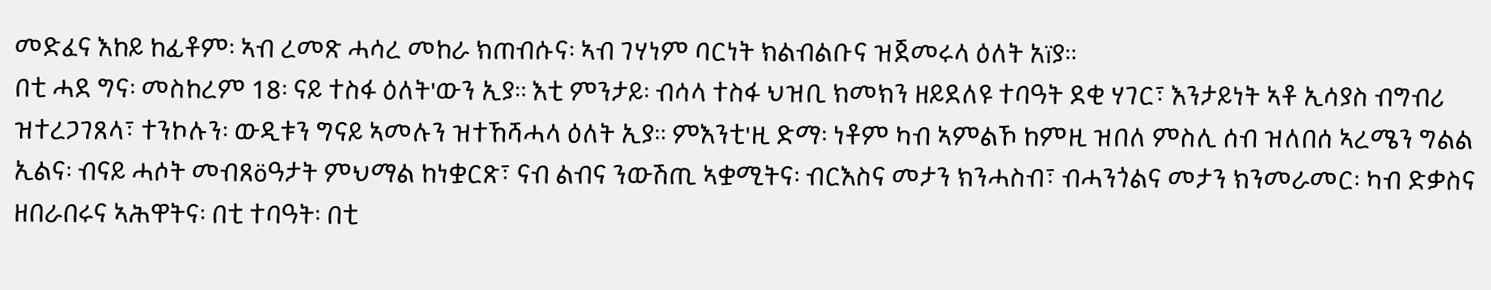መድፈና እከይ ከፊቶም፡ ኣብ ረመጽ ሓሳረ መከራ ክጠብሱና፡ ኣብ ገሃነም ባርነት ክልብልቡና ዝጀመሩላ ዕለት አïያ፡፡
በቲ ሓደ ግና፡ መስከረም 18፡ ናይ ተስፋ ዕለት'ውን ኢያ፡፡ እቲ ምንታይ፡ ብሳላ ተስፋ ህዝቢ ክመክን ዘይደለዩ ተባዓት ደቂ ሃገር፣ እንታይነት ኣቶ ኢሳያስ ብግብሪ ዝተረጋገጸላ፣ ተንኮሉን፡ ውዲቱን ግናይ ኣመሉን ዝተኸሻሓላ ዕለት ኢያ፡፡ ምእንቲ'ዚ ድማ፡ ነቶም ካብ ኣምልኾ ከምዚ ዝበለ ምስሊ ሰብ ዝለበሰ ኣረሜን ግልል ኢልና፡ ብናይ ሓሶት መብጸöዓታት ምህማል ከነቋርጽ፣ ናብ ልብና ንውሽጢ ኣቋሚትና፡ ብርእስና መታን ክንሓስብ፣ ብሓንጎልና መታን ክንመራመር፡ ካብ ድቃስና ዘበራበሩና ኣሕዋትና፡ በቲ ተባዓት፡ በቲ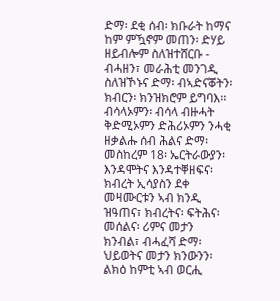ድማ፡ ደቂ ሰብ፡ ክቡራት ከማና ከም ምዃኖም መጠን፡ ድሃይ ዘይብሎም ስለዝተሸርቡ - ብሓዘን፣ መራሕቲ መንገዲ ስለዝኾኑና ድማ፡ ብኣድናቖትን፡ ክብርን፡ ክንዝክሮም ይግባእ፡፡ ብሳላኦምን፡ ብሳላ ብዙሓት ቅድሚኦምን ድሕሪኦምን ንሓቂ ዘቃልሑ ሰብ ሕልና ድማ፡ መስከረም 18፡ ኤርትራውያን፡ እንዳሞትና እንዳተቐዘፍና፡ ክብረት ኢሳያስን ደቀ መዛሙርቱን ኣብ ክንዲ ዝዓጠና፣ ክብረትና፡ ፍትሕና፡ መሰልና፡ ሪምና መታን ክንብል፣ ብሓፈሻ ድማ፡ ህይወትና መታን ክንውንን፡ ልክዕ ከምቲ ኣብ ወርሒ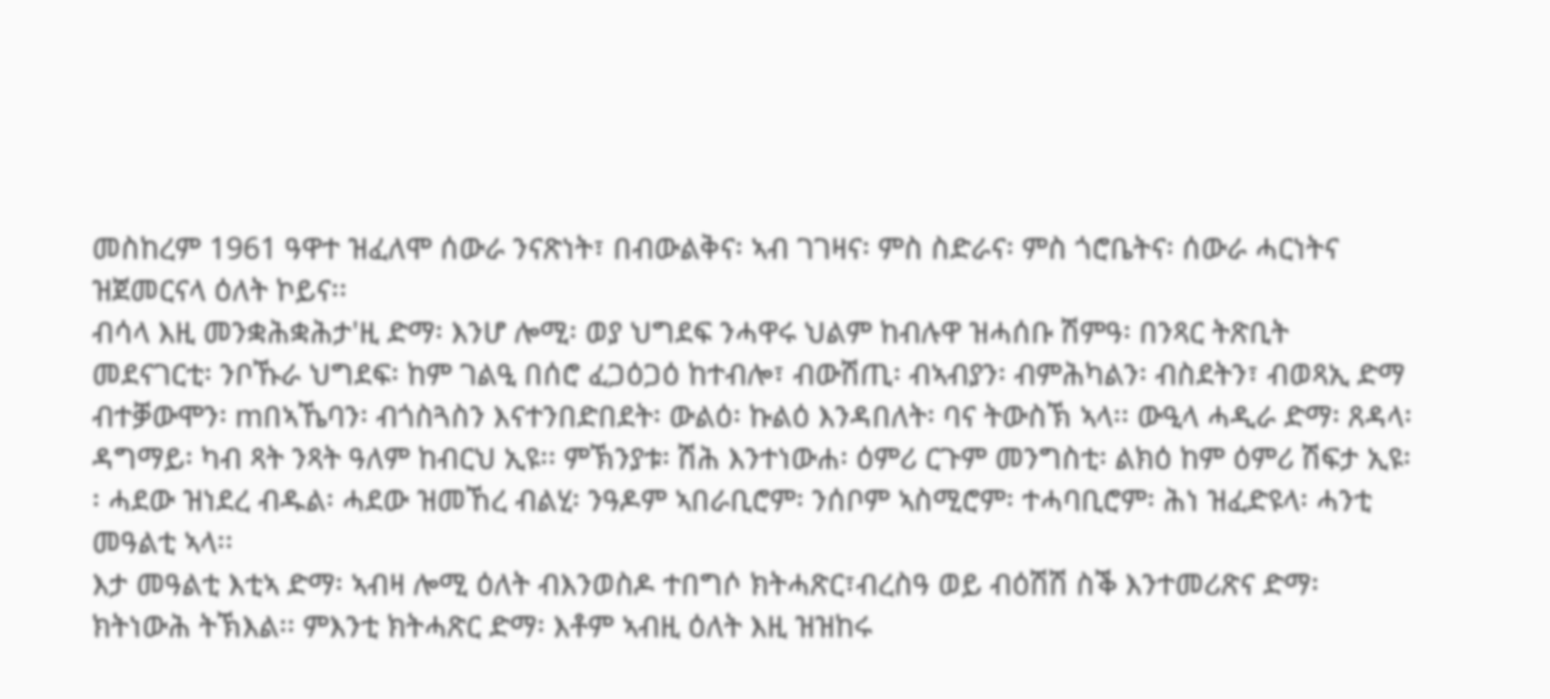መስከረም 1961 ዓዋተ ዝፈለሞ ሰውራ ንናጽነት፣ በብውልቅና፡ ኣብ ገገዛና፡ ምስ ስድራና፡ ምስ ጎሮቤትና፡ ሰውራ ሓርነትና ዝጀመርናላ ዕለት ኮይና፡፡
ብሳላ እዚ መንቋሕቋሕታ'ዚ ድማ፡ እንሆ ሎሚ፡ ወያ ህግደፍ ንሓዋሩ ህልም ከብሉዋ ዝሓሰቡ ሽምዓ፡ በንጻር ትጽቢት መደናገርቲ፡ ንቦኹራ ህግደፍ፡ ከም ገልዒ በሰሮ ፈጋዕጋዕ ከተብሎ፣ ብውሽጢ፡ ብኣብያን፡ ብምሕካልን፡ ብስደትን፣ ብወጻኢ ድማ ብተቓውሞን፡ mበኣኼባን፡ ብጎስጓስን እናተንበድበደት፡ ውልዕ፡ ኩልዕ እንዳበለት፡ ባና ትውስኽ ኣላ፡፡ ውዒላ ሓዲራ ድማ፡ ጸዳላ፡ ዳግማይ፡ ካብ ጻት ንጻት ዓለም ከብርህ ኢዩ፡፡ ምኽንያቱ፡ ሽሕ እንተነውሐ፡ ዕምሪ ርጉም መንግስቲ፡ ልክዕ ከም ዕምሪ ሽፍታ ኢዩ፡፡ ሓደው ዝነደረ ብዱል፡ ሓደው ዝመኸረ ብልሂ፡ ንዓዶም ኣበራቢሮም፡ ንሰቦም ኣስሚሮም፡ ተሓባቢሮም፡ ሕነ ዝፈድዩላ፡ ሓንቲ መዓልቲ ኣላ፡፡
እታ መዓልቲ እቲኣ ድማ፡ ኣብዛ ሎሚ ዕለት ብእንወስዶ ተበግሶ ክትሓጽር፣ብረስዓ ወይ ብዕሽሽ ስቕ እንተመሪጽና ድማ፡ ክትነውሕ ትኽእል፡፡ ምእንቲ ክትሓጽር ድማ፡ እቶም ኣብዚ ዕለት እዚ ዝዝከሩ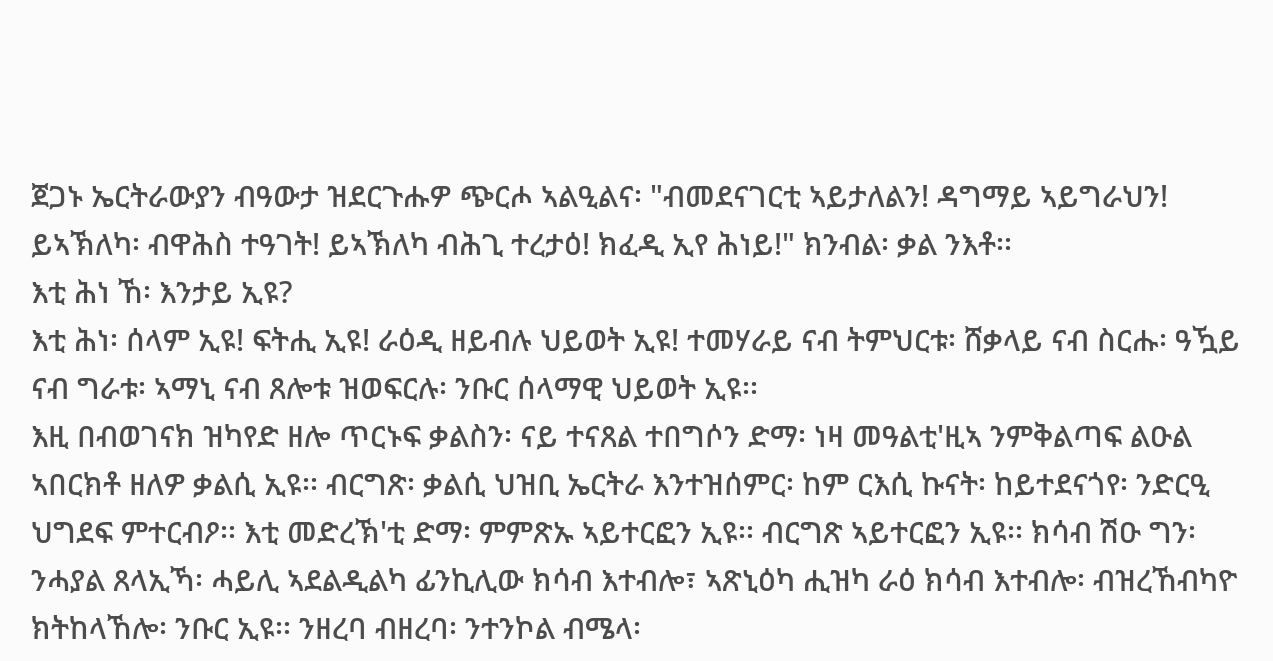ጀጋኑ ኤርትራውያን ብዓውታ ዝደርጉሑዎ ጭርሖ ኣልዒልና፡ "ብመደናገርቲ ኣይታለልን! ዳግማይ ኣይግራህን! ይኣኽለካ፡ ብዋሕስ ተዓገት! ይኣኽለካ ብሕጊ ተረታዕ! ክፈዲ ኢየ ሕነይ!" ክንብል፡ ቃል ንእቶ፡፡
እቲ ሕነ ኸ፡ እንታይ ኢዩ?
እቲ ሕነ፡ ሰላም ኢዩ! ፍትሒ ኢዩ! ራዕዲ ዘይብሉ ህይወት ኢዩ! ተመሃራይ ናብ ትምህርቱ፡ ሸቃላይ ናብ ስርሑ፡ ዓዃይ ናብ ግራቱ፡ ኣማኒ ናብ ጸሎቱ ዝወፍርሉ፡ ንቡር ሰላማዊ ህይወት ኢዩ፡፡
እዚ በብወገናክ ዝካየድ ዘሎ ጥርኑፍ ቃልስን፡ ናይ ተናጸል ተበግሶን ድማ፡ ነዛ መዓልቲ'ዚኣ ንምቅልጣፍ ልዑል ኣበርክቶ ዘለዎ ቃልሲ ኢዩ፡፡ ብርግጽ፡ ቃልሲ ህዝቢ ኤርትራ እንተዝሰምር፡ ከም ርእሲ ኩናት፡ ከይተደናጎየ፡ ንድርዒ ህግደፍ ምተርብዖ፡፡ እቲ መድረኽ'ቲ ድማ፡ ምምጽኡ ኣይተርፎን ኢዩ፡፡ ብርግጽ ኣይተርፎን ኢዩ፡፡ ክሳብ ሽዑ ግን፡ ንሓያል ጸላኢኻ፡ ሓይሊ ኣደልዲልካ ፊንኪሊው ክሳብ እተብሎ፣ ኣጽኒዕካ ሒዝካ ራዕ ክሳብ እተብሎ፡ ብዝረኸብካዮ ክትከላኸሎ፡ ንቡር ኢዩ፡፡ ንዘረባ ብዘረባ፡ ንተንኮል ብሜላ፡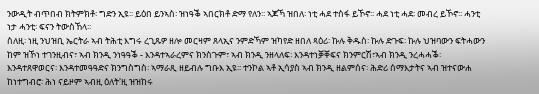ንውዲት ብጥበብ ክትምክቶ፡ ግድን ኢዩ፡፡ ይዕበ ይንኣስ፡ ዝነዓቕ ኣበርክቶ ድማ የለን፡፡ ኣጆኻ ዝበለ፡ ነቲ ሓደ ተስፋ ይኾኖ፡፡ ሓደ ነቲ ሓደ፡ መብረ ይኾኖ፡፡ ሓንቲ ነታ ሓንቲ፡ ፍናን ትውስኸላ፡፡
ስለዚ፡ ነዚ ንህዝቢ ኤርትራ ኣብ ትሕቲ እግሩ ረጊጹዎ ዘሎ መርዛም ጸላኢና ንምድኻም ዝካየድ ዘበለ ጻዕሪ፡ ኩሉ ቅዱስ፡ ኩሉ ድጉፍ፡ ኩሉ ህዝባውን ፍትሓውን ከም ዝኾነ ተገንዚብና፣ ኣብ ክንዲ ንነዓዓቕ - እንዳተኣራረምና ክንስጉም፣ ኣብ ክንዲ ንዘላለፍ፡ እንዳተነቓቐፍና ክንምርሽ፣ኣብ ክንዲ ንረሓሓቕ፡ እንዳተጸዋወርና፡ እንዳተመዓዓድና ክንግስግስ፡ ኣማራጺ ዘይብሉ ግቡእ ኢዩ፡፡ ተንኮል ኣቶ ኢሳያስ ኣብ ክንዲ ዘልምሰና፡ ሕድሪ ሰማእታትና ኣብ ዝተናውሐ ከነተግብሮ፡ ሕነ ናይዞም ኣብዚ ዕለት'ዚ ዝዝከሩ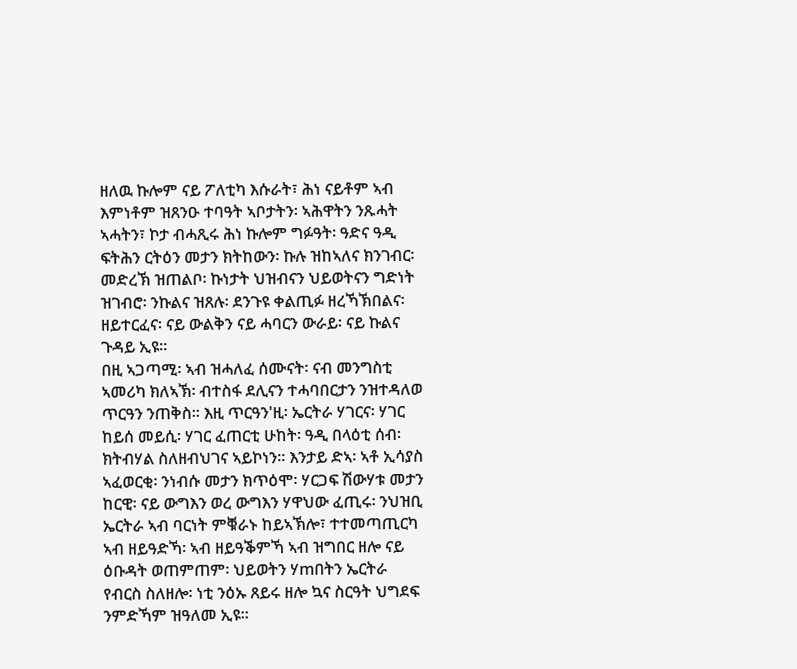ዘለዉ ኩሎም ናይ ፖለቲካ እሱራት፣ ሕነ ናይቶም ኣብ እምነቶም ዝጸንዑ ተባዓት ኣቦታትን፡ ኣሕዋትን ንጹሓት ኣሓትን፣ ኮታ ብሓጺሩ ሕነ ኩሎም ግፉዓት፡ ዓድና ዓዲ ፍትሕን ርትዕን መታን ክትከውን፡ ኩሉ ዝከኣለና ክንገብር፡ መድረኽ ዝጠልቦ፡ ኩነታት ህዝብናን ህይወትናን ግድነት ዝገብሮ፡ ንኩልና ዝጸሉ፡ ደንጉዩ ቀልጢፉ ዘረኻኽበልና፡ ዘይተርፈና፡ ናይ ውልቅን ናይ ሓባርን ውራይ፡ ናይ ኩልና ጉዳይ ኢዩ፡፡
በዚ ኣጋጣሚ፡ ኣብ ዝሓለፈ ሰሙናት፡ ናብ መንግስቲ ኣመሪካ ክለኣኽ፡ ብተስፋ ደሊናን ተሓባበርታን ንዝተዳለወ ጥርዓን ንጠቅስ፡፡ እዚ ጥርዓን'ዚ፡ ኤርትራ ሃገርና፡ ሃገር ከይሰ መይሲ፡ ሃገር ፈጠርቲ ሁከት፡ ዓዲ በላዕቲ ሰብ፡ ክትብሃል ስለዘብህገና ኣይኮነን፡፡ እንታይ ድኣ፡ ኣቶ ኢሳያስ ኣፈወርቂ፡ ንነብሱ መታን ክጥዕሞ፡ ሃርጋፍ ሽውሃቱ መታን ከርዊ፡ ናይ ውግእን ወረ ውግእን ሃዋህው ፈጢሩ፡ ንህዝቢ ኤርትራ ኣብ ባርነት ምቑራኑ ከይኣኽሎ፣ ተተመጣጢርካ ኣብ ዘይዓድኻ፡ ኣብ ዘይዓቕምኻ ኣብ ዝግበር ዘሎ ናይ ዕቡዳት ወጠምጠም፡ ህይወትን ሃmበትን ኤርትራ የብርስ ስለዘሎ፡ ነቲ ንዕኡ ጸይሩ ዘሎ ኳና ስርዓት ህግደፍ ንምድኻም ዝዓለመ ኢዩ፡፡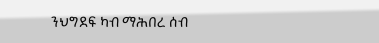ንህግደፍ ካብ ማሕበረ ሰብ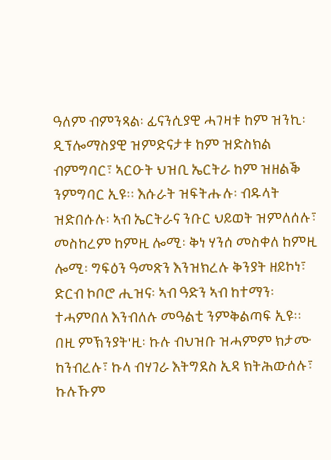ዓለም ብምንጻል፡ ፊናንሲያዊ ሓገዛቱ ከም ዝንኪ፡ ዲፕሎማስያዊ ዝምድናታቱ ከም ዝድስክል ብምግባር፣ ኣርዑት ህዝቢ ኤርትራ ከም ዝዘልቕ ንምግባር ኢዩ፡፡ እሱራት ዝፍትሑሉ፡ ብዱላት ዝድበሱሉ፡ ኣብ ኤርትራና ንቡር ህይወት ዝምለሰሉ፣ መስከረም ከምዚ ሎሚ፡ ቅነ ሃንሰ መስቀለ ከምዚ ሎሚ፡ ግፍዕን ዓመጽን እንዝክረሉ ቅንያት ዘይኮነ፣ ድርብ ኮቦሮ ሒዝና፡ ኣብ ዓድን ኣብ ከተማን፡ ተሓምበለ እንብለሉ መዓልቲ ንምቅልጣፍ ኢዩ፡፡ በዚ ምኽንያት'ዚ፡ ኩሉ ብህዝቡ ዝሓምም ክታሙ ከንብረሉ፣ ኩላ ብሃገራ እትግደስ ኢዳ ክትሕውሰሉ፣ ኩሉኹም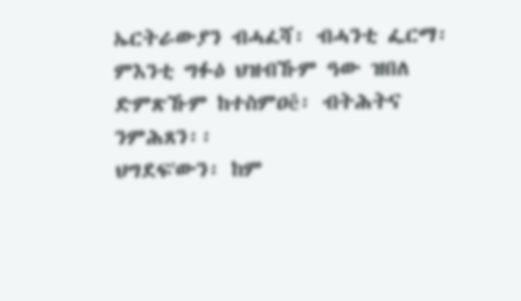ኤርትራውያን ብሓፈሻ፡ ብሓንቲ ፌርማ፡ ምእንቲ ግፉዕ ህዝብኹም ዓው ዝበለ ድምጽኹም ከተስምዐê፡ ብትሕትና ንምሕጸን፡፡
ህግደፍ'ውን፡ ከም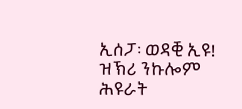ኢሰፓ፡ ወዳቒ ኢዩ!
ዝኽሪ ንኩሎም ሕዩራት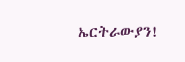ኤርትራውያን!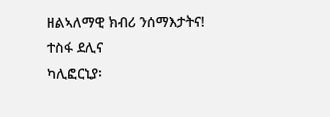ዘልኣለማዊ ክብሪ ንሰማእታትና!
ተስፋ ደሊና
ካሊፎርኒያ፡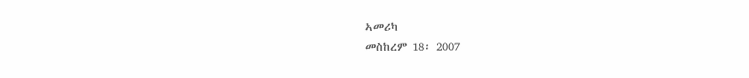ኣመሪካ
መስከረም 18፡ 2007